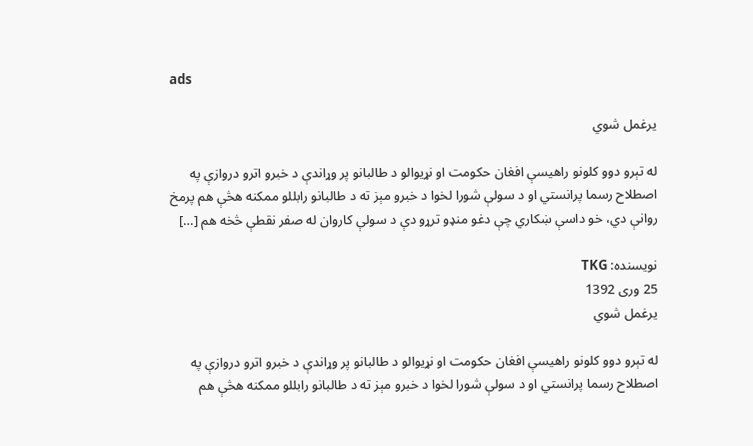ads

یرغمل شوي

له تېرو دوو كلونو راهيسې افغان حكومت او نړيوالو د طالبانو پر وړاندې د خبرو اترو دروازې په اصطلاح رسما پرانستي او د سولې شورا لخوا د خبرو مېز ته د طالبانو رابللو ممکنه هڅې هم پرمخ روانې دي، خو داسې ښكاري چې دغو منډو ترړو دې د سولې كاروان له صفر نقطې څخه هم […]

نویسنده: TKG
25 وری 1392
یرغمل شوي

له تېرو دوو كلونو راهيسې افغان حكومت او نړيوالو د طالبانو پر وړاندې د خبرو اترو دروازې په اصطلاح رسما پرانستي او د سولې شورا لخوا د خبرو مېز ته د طالبانو رابللو ممکنه هڅې هم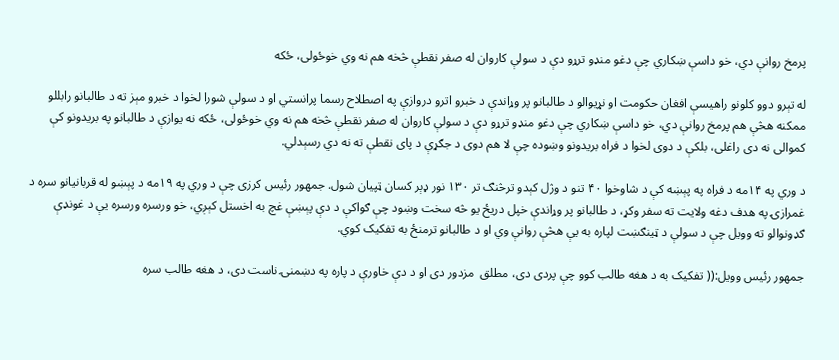پرمخ روانې دي، خو داسې ښكاري چې دغو منډو ترړو دې د سولې كاروان له صفر نقطې څخه هم نه وي خوځولى، ځكه

له تېرو دوو كلونو راهيسې افغان حكومت او نړيوالو د طالبانو پر وړاندې د خبرو اترو دروازې په اصطلاح رسما پرانستي او د سولې شورا لخوا د خبرو مېز ته د طالبانو رابللو ممکنه هڅې هم پرمخ روانې دي، خو داسې ښكاري چې دغو منډو ترړو دې د سولې كاروان له صفر نقطې څخه هم نه وي خوځولى، ځكه نه یوازې د طالبانو په بريدونو كې كموالى نه دى راغلى، بلكې د دوى لخوا د فراه بريدونو وښوده چې لا هم دوى د جګړې د پاى نقطې ته نه دي رسېدلي.

د وري په ۱۴مه د فراه په پېښه کې د شاوخوا ۴۰ تنو د وژل کېدو ترڅنګ تر ۱۳۰ نور ډېر کسان ټپیان شول. جمهور رئیس کرزی چې د وري په ۱۹مه د پېښو له قربانیانو سره د غمرازۍ په هدف دغه ولایت ته سفر وکړ، د طالبانو پر وړاندې خپل دريځ يو څه سخت وښود چې ګواکې د دې پېښې غچ به اخستل کېږي، خو ورسره ورسره یې د غونډې ګډونوالو ته وویل چې د سولې د ټینګښت لپاره به یې هڅې روانې وي او د طالبانو ترمنځ به تفکیک کوي.

جمهور رئیس وویل:(( تفکیک به د هغه طالب کوو چې پردی دی، مطلق  مزدور دی او د دې خاورې د پاره په دښمنۍ ناست دی، د هغه طالب سره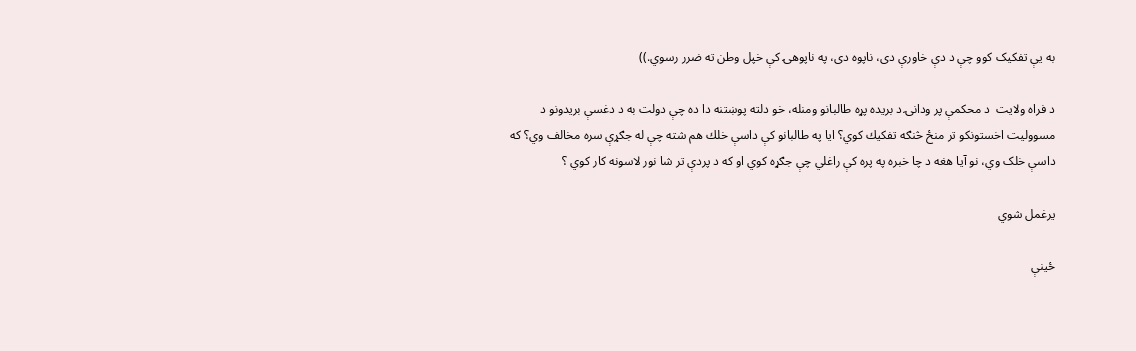به یې تفکیک کوو چې د دې خاورې دی، ناپوه دی، په ناپوهۍ کې خپل وطن ته ضرر رسوي.))

د فراه ولايت  د محكمې پر ودانۍ د بریده پړه طالبانو ومنله، خو دلته پوښتنه دا ده چې دولت به د دغسې بريدونو د مسووليت اخستونكو تر منځ څنګه تفكيك كوي؟ ايا په طالبانو كې داسې خلك هم شته چې له جګړې سره مخالف وي؟ که داسې خلک وي، نو آیا هغه د چا خبره په پره كې راغلي چې جګړه کوي او که د پردې تر شا نور لاسونه کار کوي ؟

یرغمل شوي

ځینې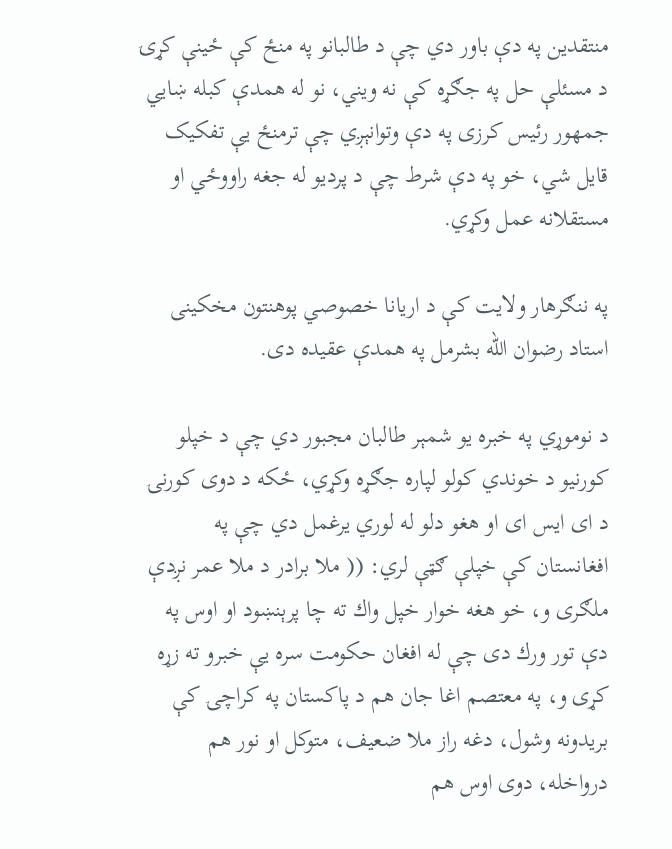منتقدین په دې باور دي چې د طالبانو په منځ کې ځینې کړۍ د مسئلې حل په جګړه کې نه ویني، نو له همدې کبله ښايي جمهور رئیس کرزی په دې وتوانېږي چې ترمنځ یې تفکیک قایل شي، خو په دې شرط چې د پردیو له جغه راووځي او مستقلانه عمل وکړي.

په ننګرهار ولایت کې د اریانا خصوصي پوهنتون مخکینی استاد رضوان الله بشرمل په همدې عقیده دی.

د نوموړي په خبره یو شمېر طالبان مجبور دي چې د خپلو کورنیو د خوندي کولو لپاره جګړه وکړي، ځکه د دوی کورنۍ د ای ایس ای او هغو دلو له لوري یرغمل دي چې په افغانستان کې خپلې ګټې لري: (( ملا برادر د ملا عمر نږدې ملګرى و، خو هغه خوار خپل واك ته چا پرېنښود او اوس په دې تور ورك دى چې له افغان حكومت سره يې خبرو ته زړه كړى و، په معتصم اغا جان هم د پاکستان په کراچۍ کې بريدونه وشول، دغه راز ملا ضعيف، متوكل او نور هم درواخله، دوى اوس هم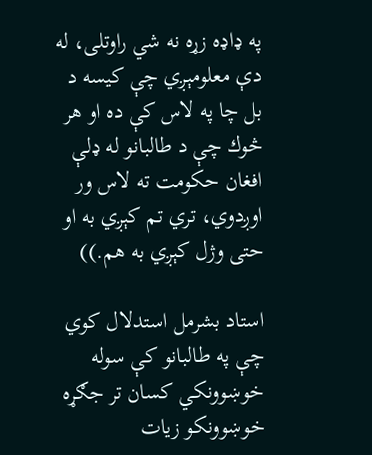په ډاډه زړه نه شي راوتلی، له دې معلومېږي چې كيسه د بل چا په لاس كې ده او هر څوك چې د طالبانو له ډلې افغان حكومت ته لاس ور اوږدوي، تري تم كېږي به او حتى وژل كېږي به هم.))

استاد بشرمل استدلال کوي چې په طالبانو كې سوله خوښوونكي كسان تر جګړه خوښوونكو زيات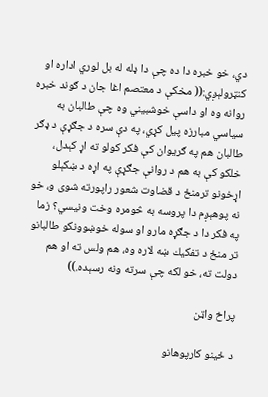دي، خو خبره دا ده چې دا ډله له بل لوري اداره او کنټرولېږي:(( مخكې د معتصم اغا جان د ګوند خبره روانه وه او داسې خوشبيني وه چې طالبان به سياسي مبارزه پيل كړي، په دې سره د جګړې د ډګر طالبان هم په ګريوان كې فكر كولو ته اړ كېدل، خلكو كې به هم د روانې جګړې په اړه د ښكېلو اړخونو ترمنځ د قضاوت شعور راپورته شوى و، خو نه پوهېږم دا پروسه به څومره وخت ونيسي؟ زما په فكر دا د جګړه مارو او سوله خوښوونكو طالبانو تر منځ د تفكيك ښه لاره وه، هم ولس ته او هم دولت ته، خو لکه چې سرته ونه رسېده.))

پراخ واټن

د ځینو کارپوهانو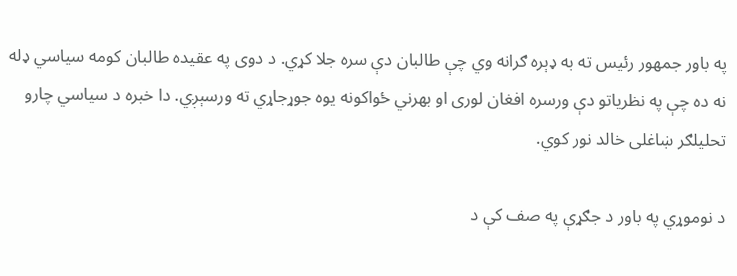په باور جمهور رئیس ته به ډېره ګرانه وي چې طالبان دې سره جلا کړي. د دوی په عقیده طالبان کومه سیاسي ډله نه ده چې په نظریاتو دې ورسره افغان لوری او بهرني ځواکونه یوه جوړجاړي ته ورسېږي. دا خبره د سیاسي چارو تحلیلګر ښاغلی خالد نور کوي.

د نوموړي په باور د جګړې په صف کې د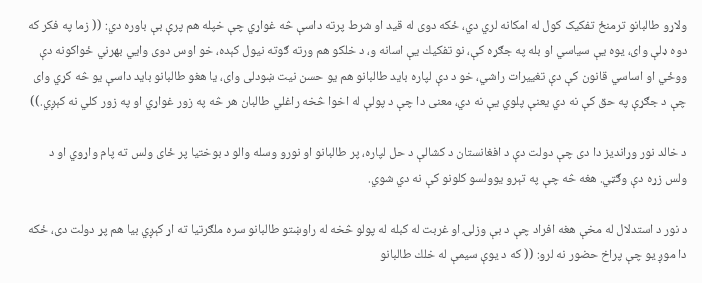ولاړو طالبانو ترمنځ تفکیک کول له امکانه لري دي، ځکه دوی له قید او شرط پرته داسې څه غواړي چې خپله هم پرې بې باوره دي: (( زما په فکر كه دوه ډلې واى، يوه يې سياسي او بله په جګړه كې، نو تفكيك يې اسانه و، د خلكو هم ورته ګوته نيول كېده، خو اوس دوى وايي بهرني ځواكونه دې ووځي او اساسي قانون كې دې تغييرات راشي، خو د دې لپاره بايد طالبانو هم يو حسن نيت ښودلى واى، يا هغو طالبانو بايد داسې يو څه كړي واى چې د جګړې په حق كې نه دي یعنې پلوي یې نه دي، معنی دا چې د پولې له اخوا څخه راغلي طالبان هر څه په زور غواړي او په زور کلي نه کېږي.))

د خالد نور وړاندیز دا دی چې دولت دې د افغانستان د کشالې د حل لپاره، پر طالبانو او نورو وسله والو د بوختیا پر ځای ولس ته پام واړوي او د ولس زړه دې وګټي. هغه څه چې په تېرو یوولسو کلونو کې نه دي شوي.

د نور د استدلال له مخې هغه افراد چې د بې وزلۍ او غربت له کبله له پولو څخه له راوښتو طالبانو سره ملګرتیا ته اړ کېږي بیا هم پړ دولت دی، ځکه دا موږ یو چې پراخ حضور نه لرو: (( كه د يوې سيمې له خلك طالبانو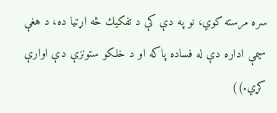سره مرسته کوي، نو په دې كې د تفكيك څه اړتيا ده، د هغې سيمې اداره دې له فساده پاكه او د خلكو ستونزې دې اوارې کړي.))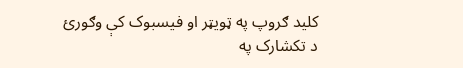کلید ګروپ په ټویټر او فیسبوک کې وګورئ
د تکشارک په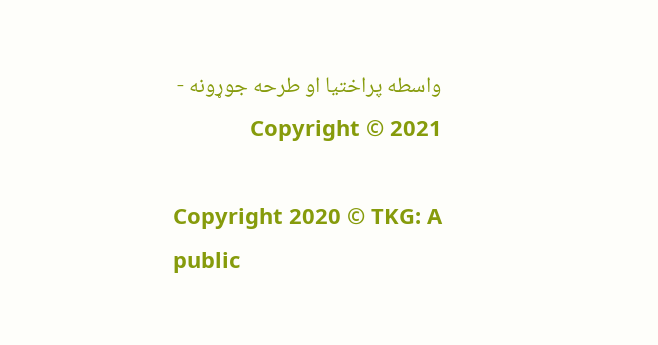واسطه پراختیا او طرحه جوړونه - Copyright © 2021

Copyright 2020 © TKG: A public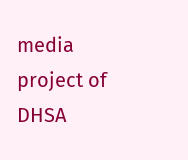media project of DHSA